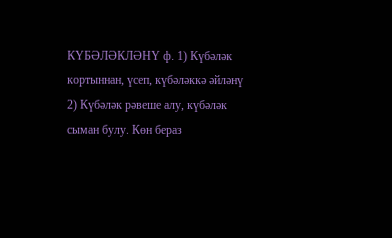КҮБӘЛӘКЛӘНҮ ф. 1) Күбәләк кортыннан, үсеп, күбәләккә әйләнү
2) Күбәләк рәвеше алу, күбәләк сыман булу. Көн бераз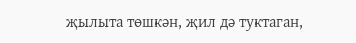җылыта төшкән, җил дә туктаган,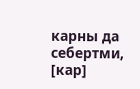карны да себертми, [кар]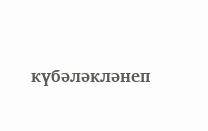күбәләкләнеп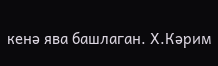кенә ява башлаган. X.Кәрим